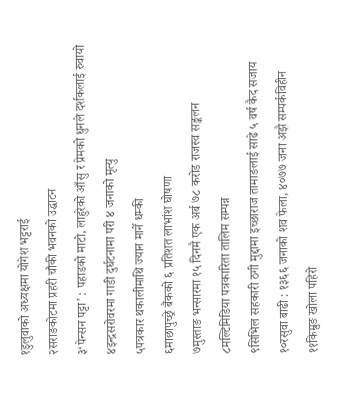१डुलुवाको अध्यक्षमा योगेश भट्टराई
२सराङकोटमा प्रहरी चौकी भवनको उद्घाटन
३‘पेन्सन पट्टा’ : पहाडको माटो, लाहुरेको आँसु र प्रेमको धुनले दर्शकलाई रुवायो
४इन्द्रसरोवरमा गाडी दुर्घटनामा परी ४ जनाको मृत्यु
५पत्रकार थकालीमाथि ज्यान मार्ने धम्की
६माछापुच्छ्रे बैंकको ६ प्रतिशत लाभांश घोषणा
७मुस्ताङ भन्सारमा १५ दिनमै एक अर्ब ७८ करोड राजस्व सङ्कलन
८मल्टिमिडिया पत्रकारिता तालिम सम्पन्न
९सिभिल सहकारी ठगी मुद्दामा इच्छाराज तामाङलाई साढे ५ वर्ष कैद सजाय
१०रसुवा बाढी : १३६६ जनाको शव फेला, ४०७७ जना अझै सम्पर्कविहीन
११किम्रुङ खोला पहिरो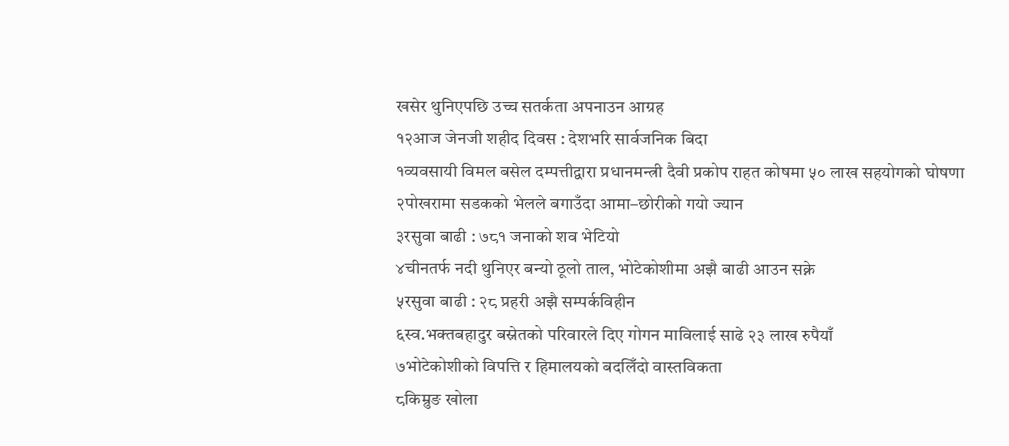खसेर थुनिएपछि उच्च सतर्कता अपनाउन आग्रह
१२आज जेनजी शहीद दिवस : देशभरि सार्वजनिक बिदा
१व्यवसायी विमल बसेल दम्पत्तीद्वारा प्रधानमन्त्री दैवी प्रकोप राहत कोषमा ५० लाख सहयोगको घोषणा
२पोखरामा सडकको भेलले बगाउँदा आमा–छोरीको गयो ज्यान
३रसुवा बाढी : ७८१ जनाको शव भेटियो
४चीनतर्फ नदी थुनिएर बन्यो ठूलो ताल, भोटेकोशीमा अझै बाढी आउन सक्ने
५रसुवा बाढी : २८ प्रहरी अझै सम्पर्कविहीन
६स्व.भक्तबहादुर बस्नेतको परिवारले दिए गोगन माविलाई साढे २३ लाख रुपैयाँ
७भोटेकोशीको विपत्ति र हिमालयको बदलिँदो वास्तविकता
८किम्रुङ खोला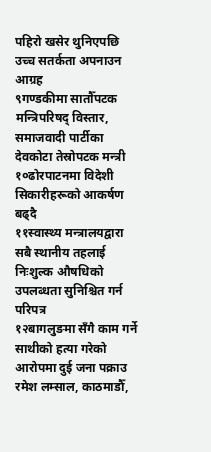पहिरो खसेर थुनिएपछि उच्च सतर्कता अपनाउन आग्रह
९गण्डकीमा सातौँपटक मन्त्रिपरिषद् विस्तार, समाजवादी पार्टीका देवकोटा तेस्रोपटक मन्त्री
१०ढोरपाटनमा विदेशी सिकारीहरूको आकर्षण बढ्दै
११स्वास्थ्य मन्त्रालयद्वारा सबै स्थानीय तहलाई निःशुल्क औषधिको उपलब्धता सुनिश्चित गर्न परिपत्र
१२बागलुङमा सँगै काम गर्ने साथीको हत्या गरेको आरोपमा दुई जना पक्राउ
रमेश लम्साल, काठमाडौँ,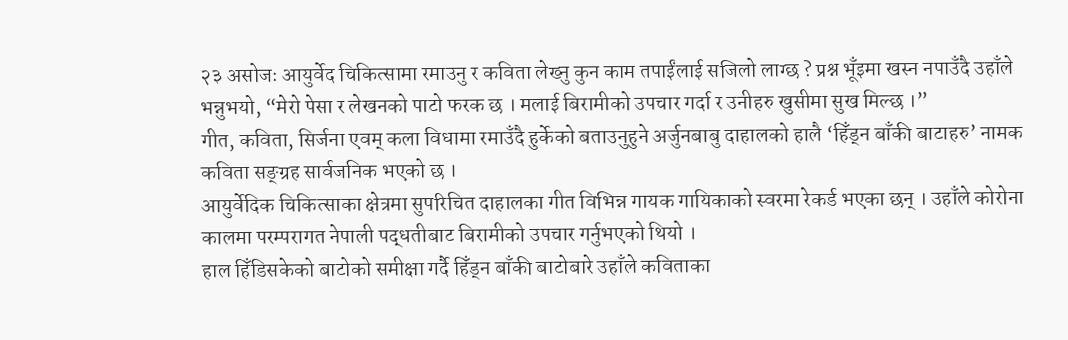२३ असोजः आयुर्वेद चिकित्सामा रमाउनु र कविता लेख्नु कुन काम तपाईंलाई सजिलो लाग्छ ? प्रश्न भूँइमा खस्न नपाउँदै उहाँले भन्नुभयो, “मेरो पेसा र लेखनको पाटो फरक छ । मलाई बिरामीको उपचार गर्दा र उनीहरु खुसीमा सुख मिल्छ ।”
गीत, कविता, सिर्जना एवम् कला विधामा रमाउँदै हुर्केको बताउनुहुने अर्जुनबाबु दाहालको हालै ‘हिँड्न बाँकी बाटाहरु’ नामक कविता सङ्ग्रह सार्वजनिक भएको छ ।
आयुर्वेदिक चिकित्साका क्षेत्रमा सुपरिचित दाहालका गीत विभिन्न गायक गायिकाको स्वरमा रेकर्ड भएका छन् । उहाँले कोरोना कालमा परम्परागत नेपाली पद्धतीबाट बिरामीको उपचार गर्नुभएको थियो ।
हाल हिँडिसकेको बाटोको समीक्षा गर्दै हिँड्न बाँकी बाटोबारे उहाँले कविताका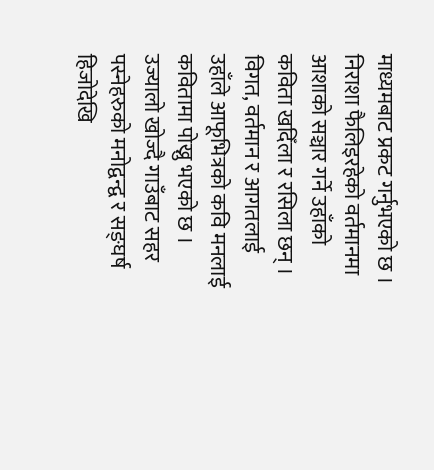माध्यमबाट प्रकट गर्नुभएको छ । निराशा फैलिइरहेको वर्तमानमा आशाको सञ्चार गर्ने उहाँको कविता खदिँला र रसिला छन् । विगत, वर्तमान र आगतलाई उहाँले आफूभित्रको कवि मनलाई कवितामा पोख्नु भएको छ ।
उज्यालो खोज्दै गाउँबाट सहर पस्नेहरुको मनोद्वन्द्व र सङ्घर्ष हिजोदेखि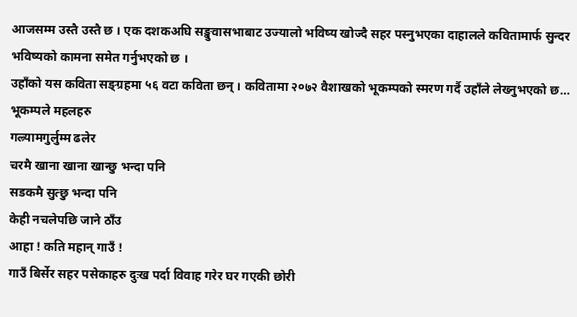आजसम्म उस्तै उस्तै छ । एक दशकअघि सङ्खुवासभाबाट उज्यालो भविष्य खोज्दै सहर पस्नुभएका दाहालले कवितामार्फ सुन्दर भविष्यको कामना समेत गर्नुभएको छ ।
उहाँको यस कविता सङ्ग्रहमा ५६ वटा कविता छन् । कवितामा २०७२ वैशाखको भूकम्पको स्मरण गर्दै उहाँले लेख्नुभएको छ…
भूकम्पले महलहरु
गल्र्यामगुर्लुम्म ढलेर
चरमै खाना खाना खान्छु भन्दा पनि
सडकमै सुत्छु भन्दा पनि
केही नचलेपछि जाने ठाँउ
आहा ! कति महान् गाउँ !
गाउँ बिर्सेर सहर पसेकाहरु दुःख पर्दा विवाह गरेर घर गएकी छोरी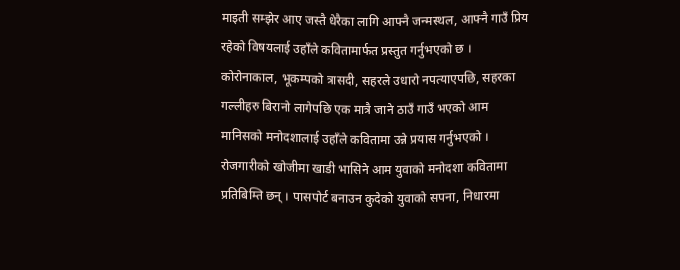माइती सम्झेर आए जस्तै धेरैका लागि आफ्नै जन्मस्थल, आफ्नै गाउँ प्रिय रहेको विषयलाई उहाँले कवितामार्फत प्रस्तुत गर्नुभएको छ । कोरोनाकाल, भूकम्पको त्रासदी, सहरले उधारो नपत्याएपछि, सहरका गल्लीहरु बिरानो लागेपछि एक मात्रै जाने ठाउँ गाउँ भएको आम मानिसको मनोदशालाई उहाँले कवितामा उन्ने प्रयास गर्नुभएको ।
रोजगारीको खोजीमा खाडी भासिने आम युवाको मनोदशा कवितामा प्रतिबिम्ति छन् । पासपोर्ट बनाउन कुदेको युवाको सपना, निधारमा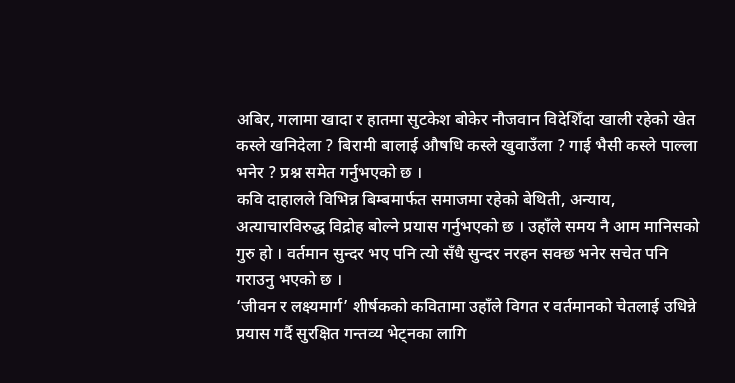अबिर, गलामा खादा र हातमा सुटकेश बोकेर नौजवान विदेशिँदा खाली रहेको खेत कस्ले खनिदेला ? बिरामी बालाई औषधि कस्ले खुवाउँला ? गाई भैसी कस्ले पाल्ला भनेर ? प्रश्न समेत गर्नुभएको छ ।
कवि दाहालले विभिन्न बिम्बमार्फत समाजमा रहेको बेथिती, अन्याय, अत्याचारविरुद्ध विद्रोह बोल्ने प्रयास गर्नुभएको छ । उहाँले समय नै आम मानिसको गुरु हो । वर्तमान सुन्दर भए पनि त्यो सँधै सुन्दर नरहन सक्छ भनेर सचेत पनि गराउनु भएको छ ।
‘जीवन र लक्ष्यमार्ग’ शीर्षकको कवितामा उहाँले विगत र वर्तमानको चेतलाई उधिन्ने प्रयास गर्दै सुरक्षित गन्तव्य भेट्नका लागि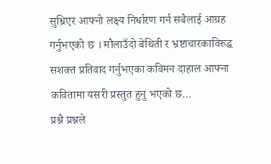सुध्रिएर आफ्नो लक्ष्य निर्धारण गर्न सबैलाई आग्रह गर्नुभएको छ । मौलाउँदो बेथिती र भ्रष्टाचारकाविरुद्ध सशक्त प्रतिवाद गर्नुभएका कविमन दाहाल आफ्ना कवितामा यसरी प्रस्तुत हुनु भएको छ…
प्रश्नै प्रश्नले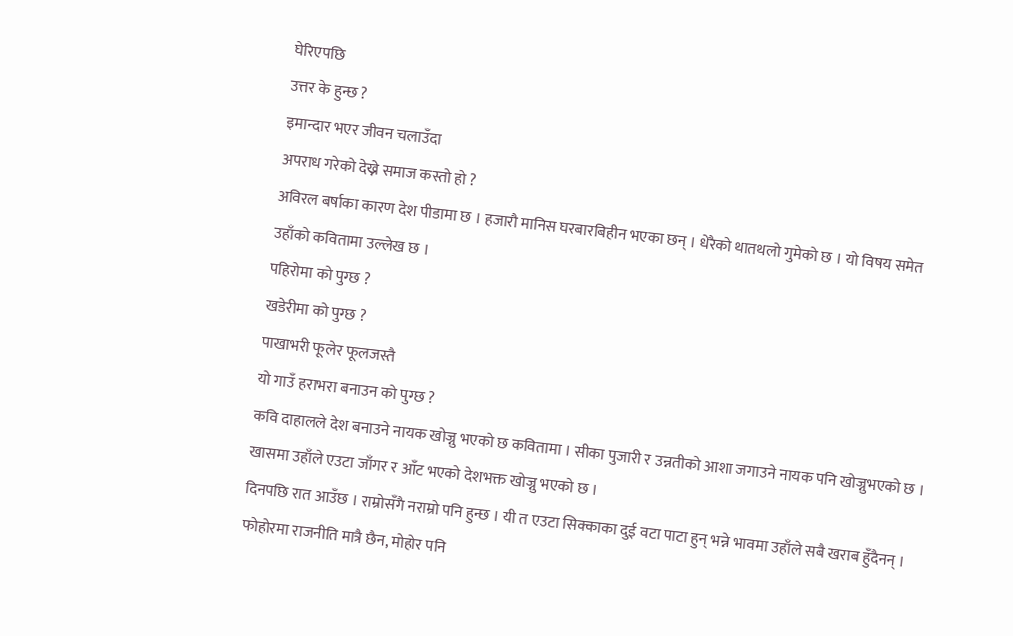घेरिएपछि
उत्तर के हुन्छ ?
इमान्दार भएर जीवन चलाउँदा
अपराध गरेको देख्ने समाज कस्तो हो ?
अविरल बर्षाका कारण देश पीडामा छ । हजारौ मानिस घरबारबिहीन भएका छन् । धेरैको थातथलो गुमेको छ । यो विषय समेत उहाँको कवितामा उल्लेख छ ।
पहिरोमा को पुग्छ ?
खडेरीमा को पुग्छ ?
पाखाभरी फूलेर फूलजस्तै
यो गाउँ हराभरा बनाउन को पुग्छ ?
कवि दाहालले देश बनाउने नायक खोज्नु भएको छ कवितामा । सीका पुजारी र उन्नतीको आशा जगाउने नायक पनि खोज्नुभएको छ । खासमा उहाँले एउटा जाँगर र आँट भएको देशभक्त खोज्नु भएको छ ।
दिनपछि रात आउँछ । राम्रोसँगै नराम्रो पनि हुन्छ । यी त एउटा सिक्काका दुई वटा पाटा हुन् भन्ने भावमा उहाँले सबै खराब हुँदैनन् । फोहोरमा राजनीति मात्रै छैन, मोहोर पनि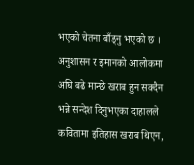भएको चेतना बाँड्नु भएको छ । अनुशासन र इमानको आलोकमा अघि बढे मान्छे खराब हुन सक्दैन भन्ने सन्देश दिनुभएका दाहालले कवितामा इतिहास खराब थिएन,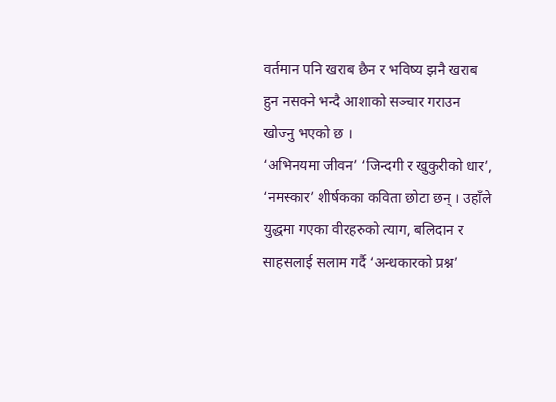वर्तमान पनि खराब छैन र भविष्य झनै खराब हुन नसक्ने भन्दै आशाको सञ्चार गराउन खोज्नु भएको छ ।
‘अभिनयमा जीवन’ ‘जिन्दगी र खुकुरीको धार’, ‘नमस्कार’ शीर्षकका कविता छोटा छन् । उहाँले युद्धमा गएका वीरहरुको त्याग, बलिदान र साहसलाई सलाम गर्दै ‘अन्धकारको प्रश्न’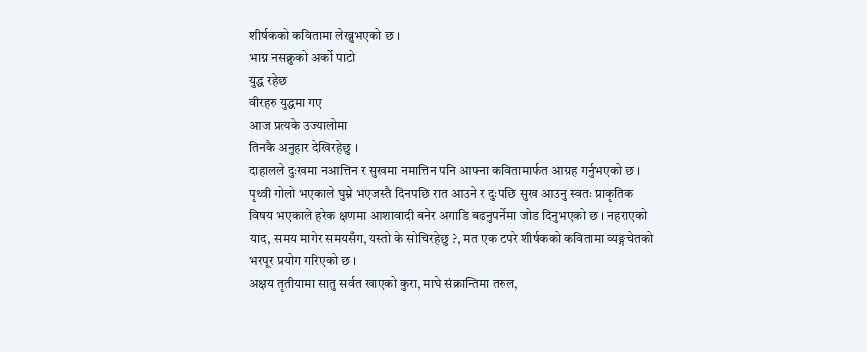शीर्षकको कवितामा लेख्नुभएको छ ।
भाग्न नसक्नुको अर्को पाटो
युद्ध रहेछ
वीरहरु युद्धमा गए
आज प्रत्यके उज्यालोमा
तिनकै अनुहार देखिरहेछु ।
दाहालले दुःखमा नआत्तिन र सुखमा नमात्तिन पनि आफ्ना कवितामार्फत आग्रह गर्नुभएको छ । पृथ्वी गोलो भएकाले घुम्ने भएजस्तै दिनपछि रात आउने र दुःपछि सुख आउनु स्वतः प्राकृतिक विषय भएकाले हरेक क्षणमा आशावादी बनेर अगाडि बढनुपर्नेमा जोड दिनुभएको छ । नहराएको याद, समय मागेर समयसँग, यस्तो के सोचिरहेछु ?, मत एक टपरे शीर्षकको कवितामा व्यङ्गचेतको भरपूर प्रयोग गरिएको छ ।
अक्षय तृतीयामा सातु सर्वत खाएको कुरा, माघे संक्रान्तिमा तरुल,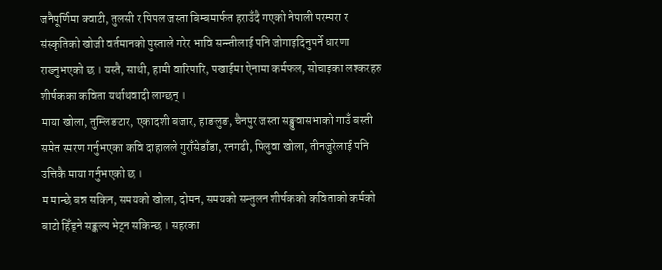जनैपूर्णिमा क्वाटी, तुलसी र पिपल जस्ता बिम्बमार्फत हराउँदै गएको नेपाली परम्परा र संस्कृतिको खोजी वर्तमानको पुस्ताले गरेर भावि सन्न्तीलाई पनि जोगाइदिनुपर्ने धारणा राख्नुभएको छ । यस्तै, साथी, हामी वारिपारि, पखाईमा ऐनामा कर्मफल, सोचाइका लश्करहरु शीर्षकका कविता यर्थाथवादी लाग्छन् ।
माया खोला, तुम्लिङटार, एकादशी बजार, हाङलुङ, चैनपुर जस्ता सङ्खुवासभाको गाउँ बस्ती समेत स्मरण गर्नुभएका कवि दाहालले गुराँसेडाँडा, रनगढी, पिलुवा खोला, तीनजुरेलाई पनि उत्तिकै माया गर्नुभएको छ ।
म मान्छे बन्न सकिन, समयको खोला, दोमन, समयको सन्तुलन शीर्षकको कविताको कर्मको बाटो हिँड्ने सङ्कल्प भेट्न सकिन्छ । सहरका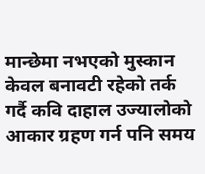मान्छेमा नभएको मुस्कान केवल बनावटी रहेको तर्क गर्दै कवि दाहाल उज्यालोको आकार ग्रहण गर्न पनि समय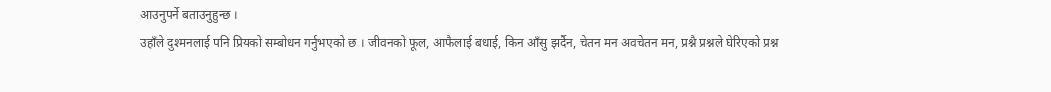आउनुपर्ने बताउनुहुन्छ ।
उहाँले दुश्मनलाई पनि प्रियको सम्बोधन गर्नुभएको छ । जीवनको फूल, आफैलाई बधाई, किन आँसु झर्दैन, चेतन मन अवचेतन मन, प्रश्नै प्रश्नले घेरिएको प्रश्न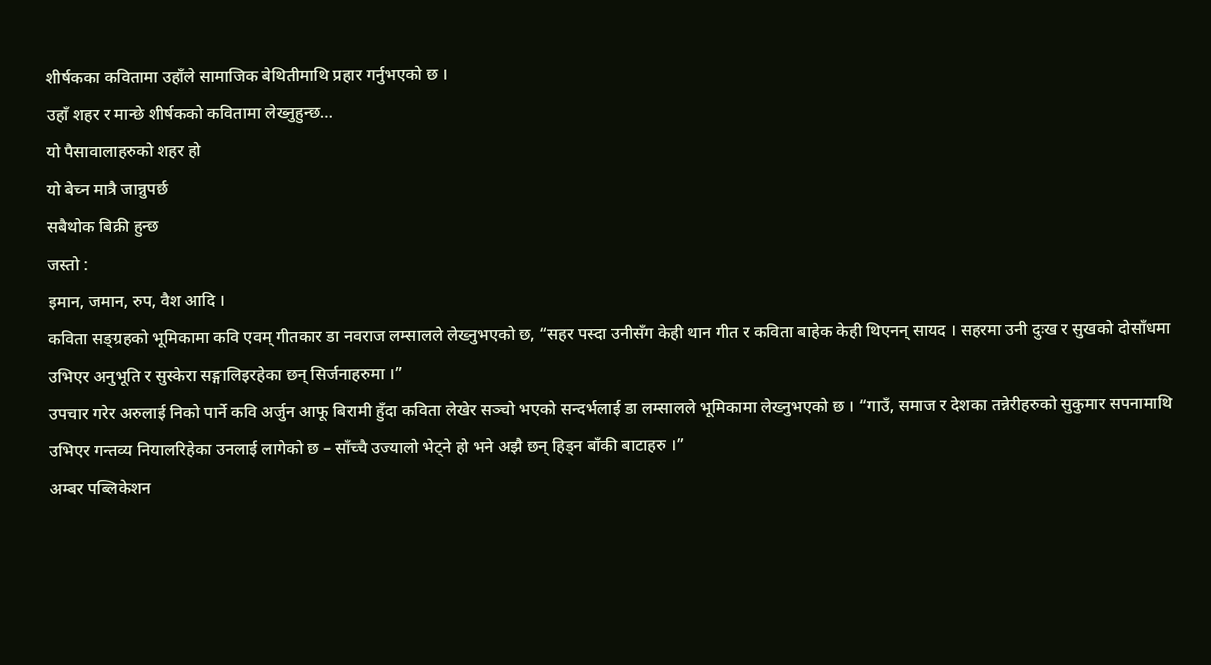शीर्षकका कवितामा उहाँले सामाजिक बेथितीमाथि प्रहार गर्नुभएको छ ।
उहाँ शहर र मान्छे शीर्षकको कवितामा लेख्नुहुन्छ…
यो पैसावालाहरुको शहर हो
यो बेच्न मात्रै जान्नुपर्छ
सबैथोक बिक्री हुन्छ
जस्तो :
इमान, जमान, रुप, वैश आदि ।
कविता सङ्ग्रहको भूमिकामा कवि एवम् गीतकार डा नवराज लम्सालले लेख्नुभएको छ, “सहर पस्दा उनीसँग केही थान गीत र कविता बाहेक केही थिएनन् सायद । सहरमा उनी दुःख र सुखको दोसाँधमा उभिएर अनुभूति र सुस्केरा सङ्गालिइरहेका छन् सिर्जनाहरुमा ।”
उपचार गरेर अरुलाई निको पार्ने कवि अर्जुन आफू बिरामी हुँदा कविता लेखेर सञ्चो भएको सन्दर्भलाई डा लम्सालले भूमिकामा लेख्नुभएको छ । “गाउँ, समाज र देशका तन्नेरीहरुको सुकुमार सपनामाथि उभिएर गन्तव्य नियालरिहेका उनलाई लागेको छ – साँच्चै उज्यालो भेट्ने हो भने अझै छन् हिड्न बाँकी बाटाहरु ।”
अम्बर पब्लिकेशन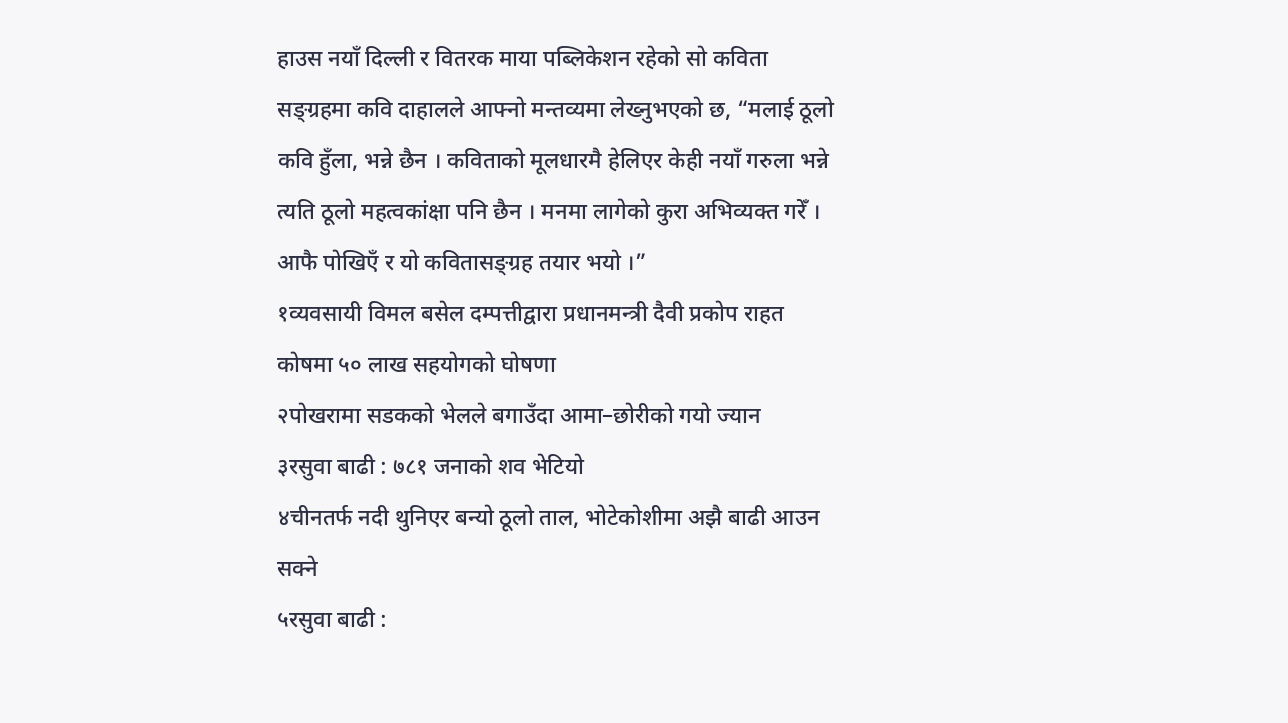हाउस नयाँ दिल्ली र वितरक माया पब्लिकेशन रहेको सो कविता सङ्ग्रहमा कवि दाहालले आफ्नो मन्तव्यमा लेख्नुभएको छ, “मलाई ठूलो कवि हुँला, भन्ने छैन । कविताको मूलधारमै हेलिएर केही नयाँ गरुला भन्ने त्यति ठूलो महत्वकांक्षा पनि छैन । मनमा लागेको कुरा अभिव्यक्त गरेँ । आफै पोखिएँ र यो कवितासङ्ग्रह तयार भयो ।”
१व्यवसायी विमल बसेल दम्पत्तीद्वारा प्रधानमन्त्री दैवी प्रकोप राहत कोषमा ५० लाख सहयोगको घोषणा
२पोखरामा सडकको भेलले बगाउँदा आमा–छोरीको गयो ज्यान
३रसुवा बाढी : ७८१ जनाको शव भेटियो
४चीनतर्फ नदी थुनिएर बन्यो ठूलो ताल, भोटेकोशीमा अझै बाढी आउन सक्ने
५रसुवा बाढी :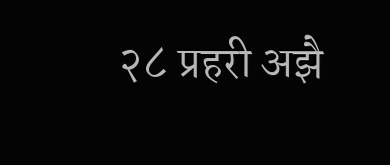२८ प्रहरी अझै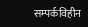सम्पर्कविहीन